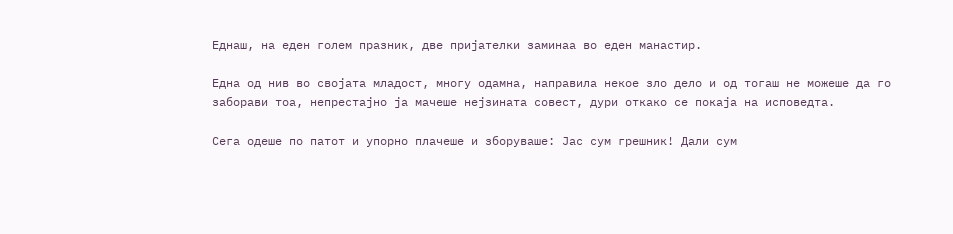Еднаш, на еден голем празник, две пријателки заминаа во еден манастир.

Една од нив во својата младост, многу одамна, направила некое зло дело и од тогаш не можеше да го заборави тоа, непрестајно ја мачеше нејзината совест, дури откако се покаја на исповедта.

Сега одеше по патот и упорно плачеше и зборуваше: Јас сум грешник! Дали сум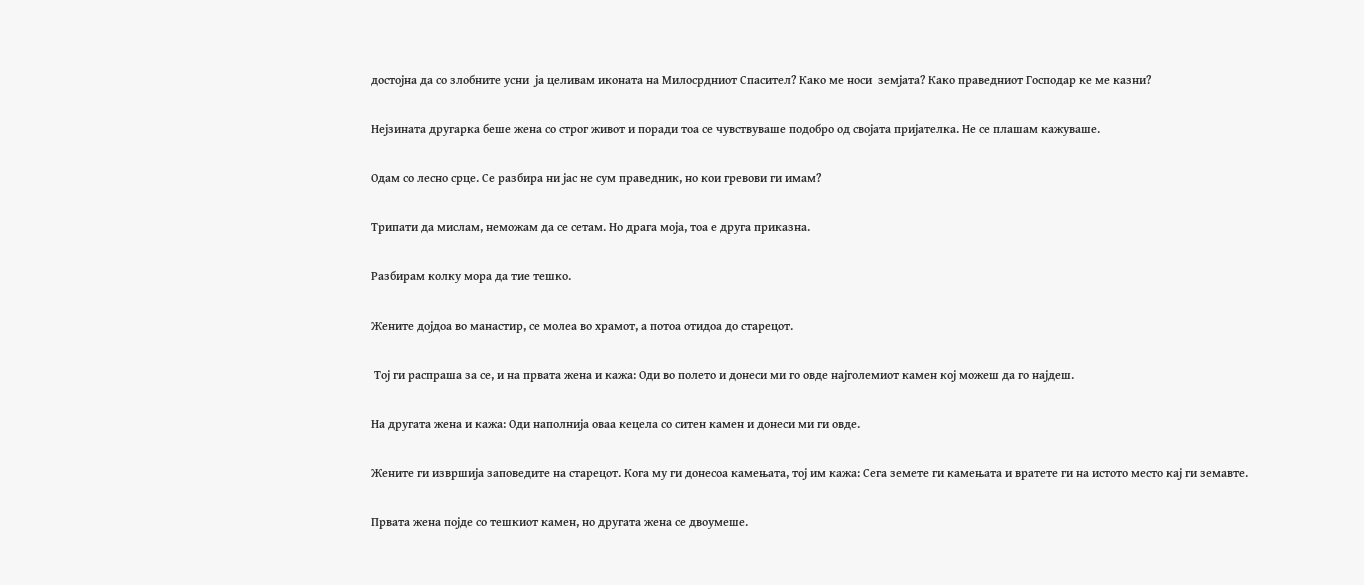достојна да со злобните усни  ја целивам иконата на Милосрдниот Спасител? Како ме носи  земјата? Како праведниот Господар ке ме казни?

Нејзината другарка беше жена со строг живот и поради тоа се чувствуваше подобро од својата пријателка. Не се плашам кажуваше.

Одам со лесно срце. Се разбира ни јас не сум праведник, но кои гревови ги имам?

Трипати да мислам, неможам да се сетам. Но драга моја, тоа е друга приказна.

Разбирам колку мора да тие тешко.

Жените дојдоа во манастир, се молеа во храмот, а потоа отидоа до старецот.

 Тој ги распраша за се, и на првата жена и кажа: Оди во полето и донеси ми го овде најголемиот камен кој можеш да го најдеш.

На другата жена и кажа: Оди наполнија оваа кецела со ситен камен и донеси ми ги овде.

Жените ги извршија заповедите на старецот. Кога му ги донесоа камењата, тој им кажа: Сега земете ги камењата и вратете ги на истото место кај ги земавте.

Првата жена појде со тешкиот камен, но другата жена се двоумеше.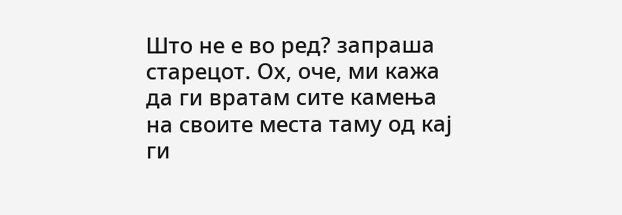Што не е во ред? запраша старецот. Ох, оче, ми кажа да ги вратам сите камења на своите места таму од кај ги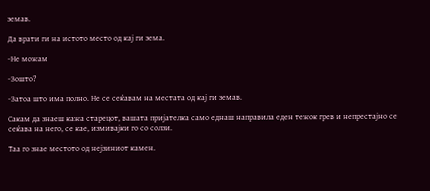земав.

Да врати ги на истото место од кај ги зема.

-Не можам

-Зошто?

-Затоа што има полно. Не се сеќавам на местата од кај ги земав.

Сакам да знаеш кажа старецот, вашата пријателка само еднаш направила еден тежок грев и непрестајно се сеќава на него, се кае, измивајки го со солзи.

Таа го знае местото од нејзиниот камен.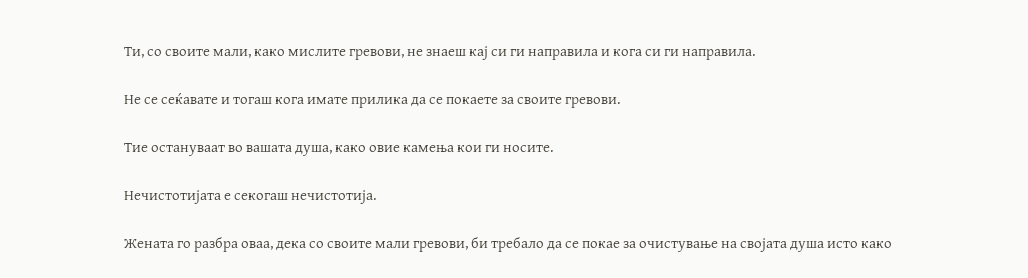Ти, со своите мали, како мислите гревови, не знаеш кај си ги направила и кога си ги направила.

Не се сеќавате и тогаш кога имате прилика да се покаете за своите гревови.

Тие остануваат во вашата душа, како овие камења кои ги носите.

Нечистотијата е секогаш нечистотија.

Жената го разбра оваа, дека со своите мали гревови, би требало да се покае за очистување на својата душа исто како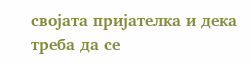својата пријателка и дека треба да се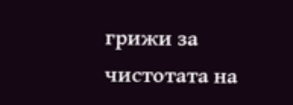грижи за чистотата на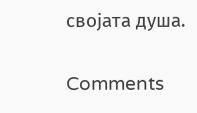својата душа.


Comments